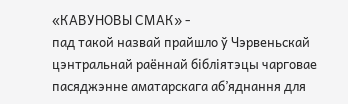«КАВУНОВЫ СМАК» -
пад такой назвай прайшло ў Чэрвеньскай цэнтральнай раённай бібліятэцы чарговае пасяджэнне аматарскага аб’яднання для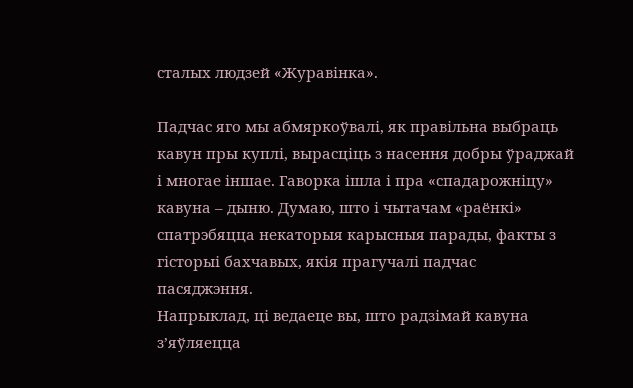сталых людзей «Журавінка».

Падчас яго мы абмяркоўвалі, як правільна выбраць кавун пры куплі, вырасціць з насення добры ўраджай і многае іншае. Гаворка ішла і пра «спадарожніцу» кавуна – дыню. Думаю, што і чытачам «раёнкі» спатрэбяцца некаторыя карысныя парады, факты з гісторыі бахчавых, якія прагучалі падчас пасяджэння.
Напрыклад, ці ведаеце вы, што радзімай кавуна з’яўляецца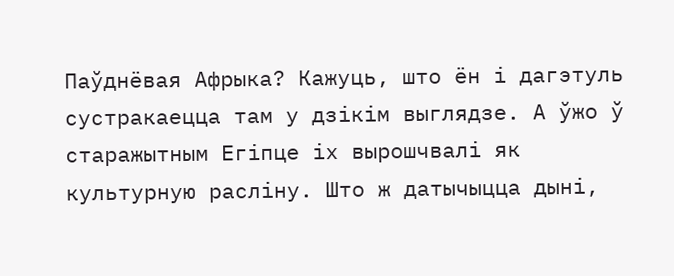Паўднёвая Афрыка? Кажуць, што ён і дагэтуль сустракаецца там у дзікім выглядзе. А ўжо ў старажытным Егіпце іх вырошчвалі як культурную расліну. Што ж датычыцца дыні,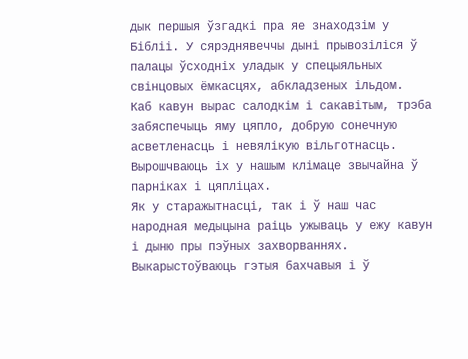дык першыя ўзгадкі пра яе знаходзім у Бібліі. У сярэднявеччы дыні прывозіліся ў палацы ўсходніх уладык у спецыяльных свінцовых ёмкасцях, абкладзеных ільдом.
Каб кавун вырас салодкім і сакавітым, трэба забяспечыць яму цяпло, добрую сонечную асветленасць і невялікую вільготнасць. Вырошчваюць іх у нашым клімаце звычайна ў парніках і цяпліцах.
Як у старажытнасці, так і ў наш час народная медыцына раіць ужываць у ежу кавун і дыню пры пэўных захворваннях. Выкарыстоўваюць гэтыя бахчавыя і ў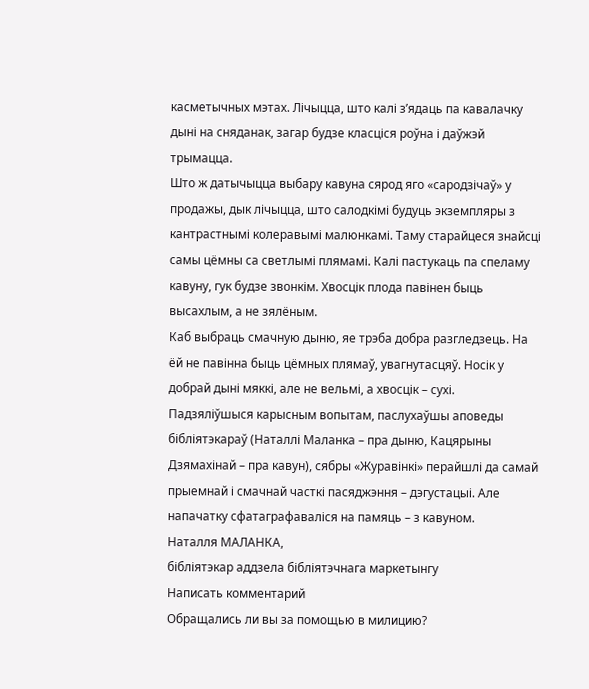касметычных мэтах. Лічыцца, што калі з’ядаць па кавалачку дыні на сняданак, загар будзе класціся роўна і даўжэй трымацца.
Што ж датычыцца выбару кавуна сярод яго «сародзічаў» у продажы, дык лічыцца, што салодкімі будуць экземпляры з кантрастнымі колеравымі малюнкамі. Таму старайцеся знайсці самы цёмны са светлымі плямамі. Калі пастукаць па спеламу кавуну, гук будзе звонкім. Хвосцік плода павінен быць высахлым, а не зялёным.
Каб выбраць смачную дыню, яе трэба добра разгледзець. На ёй не павінна быць цёмных плямаў, увагнутасцяў. Носік у добрай дыні мяккі, але не вельмі, а хвосцік – сухі.
Падзяліўшыся карысным вопытам, паслухаўшы аповеды бібліятэкараў (Наталлі Маланка – пра дыню, Кацярыны Дзямахінай – пра кавун), сябры «Журавінкі» перайшлі да самай прыемнай і смачнай часткі пасяджэння – дэгустацыі. Але напачатку сфатаграфаваліся на памяць – з кавуном.
Наталля МАЛАНКА,
бібліятэкар аддзела бібліятэчнага маркетынгу
Написать комментарий
Обращались ли вы за помощью в милицию?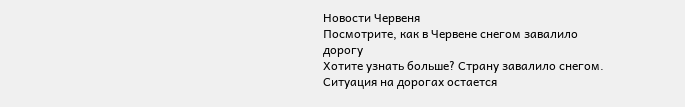Новости Червеня
Посмотрите, как в Червене снегом завалило дорогу
Хотите узнать больше? Страну завалило снегом. Ситуация на дорогах остается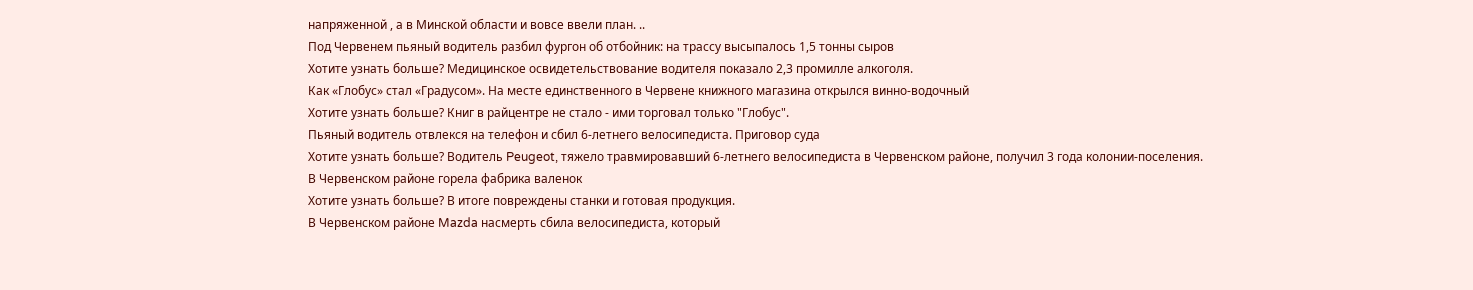напряженной , а в Минской области и вовсе ввели план. ..
Под Червенем пьяный водитель разбил фургон об отбойник: на трассу высыпалось 1,5 тонны сыров
Хотите узнать больше? Медицинское освидетельствование водителя показало 2,3 промилле алкоголя.
Как «Глобус» стал «Градусом». На месте единственного в Червене книжного магазина открылся винно-водочный
Хотите узнать больше? Книг в райцентре не стало - ими торговал только "Глобус".
Пьяный водитель отвлекся на телефон и сбил 6-летнего велосипедиста. Приговор суда
Хотите узнать больше? Водитель Peugeot, тяжело травмировавший 6-летнего велосипедиста в Червенском районе, получил 3 года колонии-поселения.
В Червенском районе горела фабрика валенок
Хотите узнать больше? В итоге повреждены станки и готовая продукция.
В Червенском районе Mazda насмерть сбила велосипедиста, который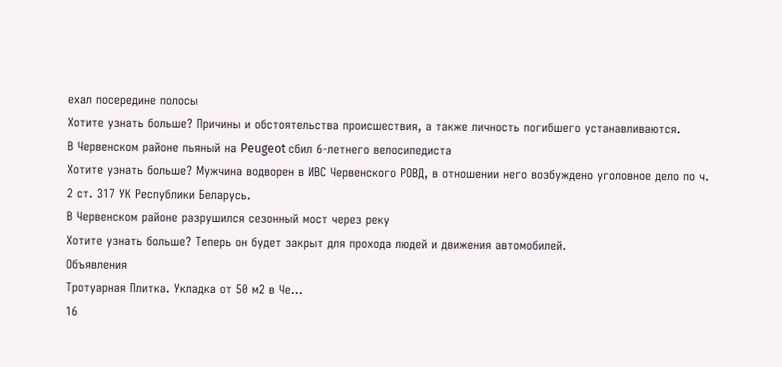ехал посередине полосы
Хотите узнать больше? Причины и обстоятельства происшествия, а также личность погибшего устанавливаются.
В Червенском районе пьяный на Peugeot сбил 6-летнего велосипедиста
Хотите узнать больше? Мужчина водворен в ИВС Червенского РОВД, в отношении него возбуждено уголовное дело по ч. 2 ст. 317 УК Республики Беларусь.
В Червенском районе разрушился сезонный мост через реку
Хотите узнать больше? Теперь он будет закрыт для прохода людей и движения автомобилей.
Объявления
Тротуарная Плитка. Укладка от 50 м2 в Че...
16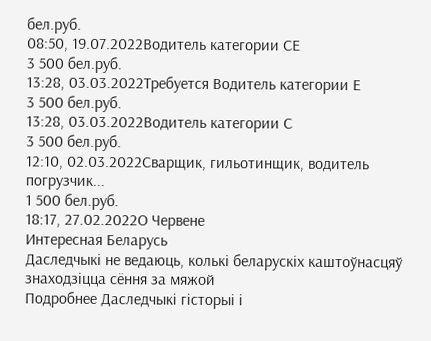бел.руб.
08:50, 19.07.2022Водитель категории СЕ
3 500 бел.руб.
13:28, 03.03.2022Требуется Водитель категории Е
3 500 бел.руб.
13:28, 03.03.2022Водитель категории С
3 500 бел.руб.
12:10, 02.03.2022Сварщик, гильотинщик, водитель погрузчик...
1 500 бел.руб.
18:17, 27.02.2022О Червене
Интересная Беларусь
Даследчыкі не ведаюць, колькі беларускіх каштоўнасцяў знаходзіцца сёння за мяжой
Подробнее Даследчыкі гісторыі і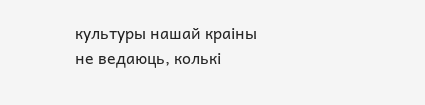культуры нашай краіны не ведаюць, колькі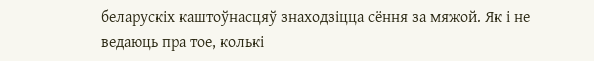беларускіх каштоўнасцяў знаходзіцца сёння за мяжой. Як і не ведаюць пра тое, колькі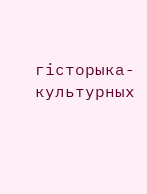гісторыка-культурных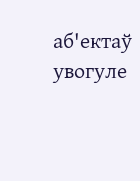аб'ектаў увогуле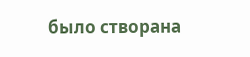было створана